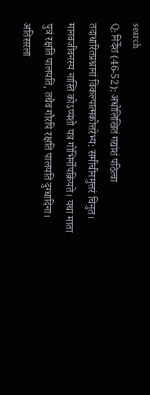search
Q: निर्देश (46-52): अधोलिखितं गद्यांशं पठित्वा तदाधारितप्रश्नानां विकल्पात्मकोत्तरेभ्य: समीचीनमुत्तरं चिनुत। मानवजीवनस्य नास्ति कोऽप्यंशो यत्र गोभिर्नोपक्रियते। यथा माता पुत्रं रक्षति पालयति, तथैव गौरपि रक्षति पालयति दुग्धादिना। अतिसरला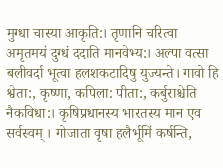मुग्धा चास्या आकृति:। तृणानि चरित्वा अमृतमयं दुग्धं ददाति मानवेभ्य:। अल्पा वत्सा बलीवर्दा भूत्वा हलशकटादिषु युज्यन्ते। गावो हि श्वेता:, कृष्णा, कपिला: पीता:, कर्बुराश्चेति नैकविधा:। कृषिप्रधानस्य भारतस्य मान एव सर्वस्वम् । गोजाता वृषा हलैर्भूमिं कर्षन्ति,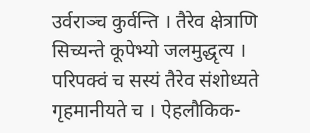उर्वराञ्च कुर्वन्ति । तैरेव क्षेत्राणि सिच्यन्ते कूपेभ्यो जलमुद्धृत्य । परिपक्वं च सस्यं तैरेव संशोध्यते गृहमानीयते च । ऐहलौकिक-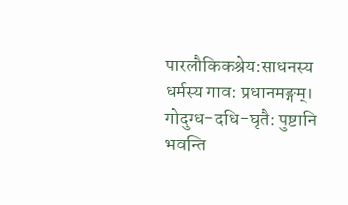पारलौकिकश्रेय:साधनस्य धर्मस्य गाव: प्रधानमङ्गम्। गोदुग्ध-दधि-घृतै: पुष्टानि भवन्ति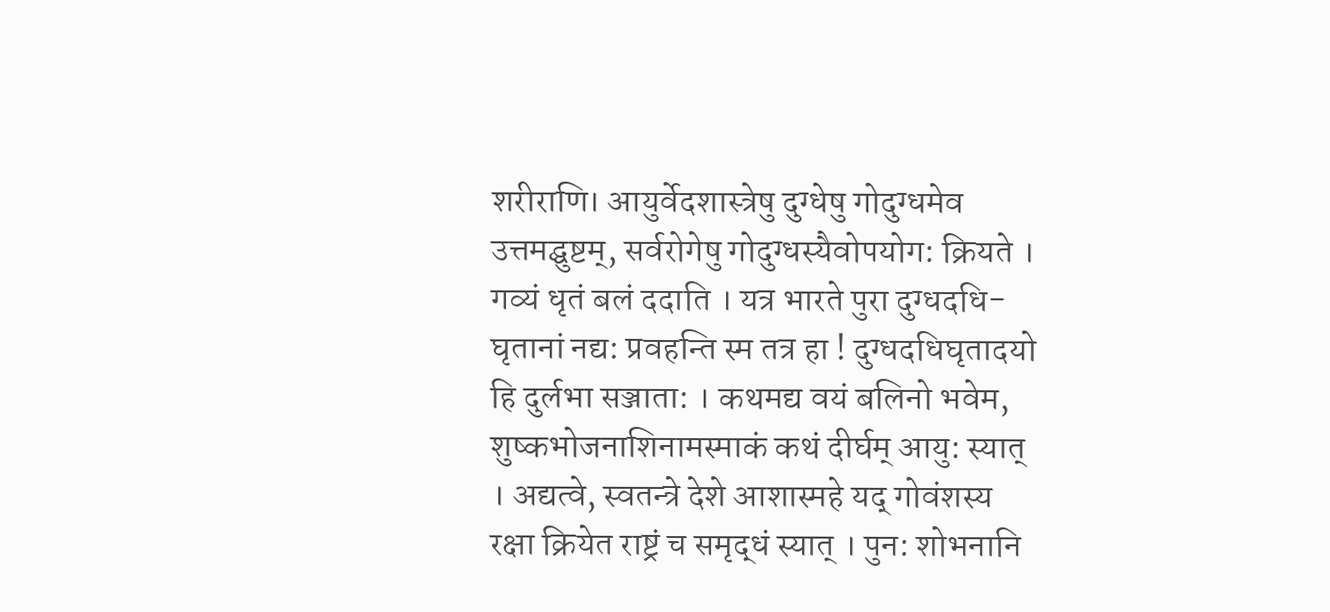शरीराणि। आयुर्वेदशास्त्रेषु दुग्धेषु गोदुग्धमेव उत्तमद्घुष्टम्, सर्वरोगेषु गोदुग्धस्यैवोपयोग: क्रियते । गव्यं धृतं बलं ददाति । यत्र भारते पुरा दुग्धदधि-घृतानां नद्य: प्रवहन्ति स्म तत्र हा ! दुग्धदधिघृतादयो हि दुर्लभा सञ्जाता: । कथमद्य वयं बलिनो भवेम, शुष्कभोजनाशिनामस्माकं कथं दीर्घम् आयु: स्यात् । अद्यत्वे, स्वतन्त्रे देशे आशास्महे यद् गोवंशस्य रक्षा क्रियेत राष्ट्रं च समृद्धं स्यात् । पुन: शोभनानि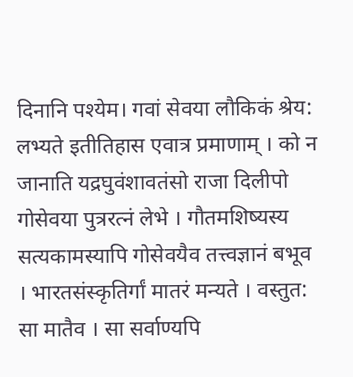दिनानि पश्येम। गवां सेवया लौकिकं श्रेय: लभ्यते इतीतिहास एवात्र प्रमाणाम् । को न जानाति यद्रघुवंशावतंसो राजा दिलीपो गोसेवया पुत्ररत्नं लेभे । गौतमशिष्यस्य सत्यकामस्यापि गोसेवयैव तत्त्वज्ञानं बभूव । भारतसंस्कृतिर्गां मातरं मन्यते । वस्तुत: सा मातैव । सा सर्वाण्यपि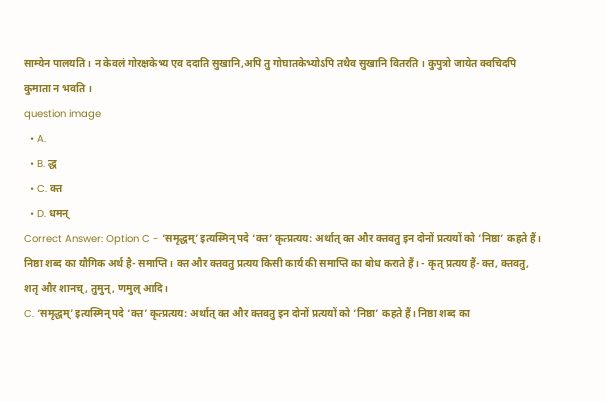साम्येन पालयति । न केवलं गोरक्षकेभ्य एव ददाति सुखानि,अपि तु गोघातकेभ्योऽपि तथैव सुखानि वितरति । कुपुत्रो जायेत क्वचिदपि कुमाता न भवति ।
question image
  • A.
  • B. द्ध
  • C. क्त
  • D. धमन्
Correct Answer: Option C - ‘समृद्धम्’ इत्यस्मिन् पदे ‘क्त’ कृत्प्रत्यय: अर्थात् क्त और क्तवतु इन दोनों प्रत्ययों को ‘निष्ठा’ कहते हैं। निष्ठा शब्द का यौगिक अर्थ है- समाप्ति। क्त और क्तवतु प्रत्यय किसी कार्य की समाप्ति का बोध कराते हैं। - कृत् प्रत्यय हैं- क्त, क्तवतु, शतृ और शानच्, तुमुन्, णमुल् आदि।
C. ‘समृद्धम्’ इत्यस्मिन् पदे ‘क्त’ कृत्प्रत्यय: अर्थात् क्त और क्तवतु इन दोनों प्रत्ययों को ‘निष्ठा’ कहते हैं। निष्ठा शब्द का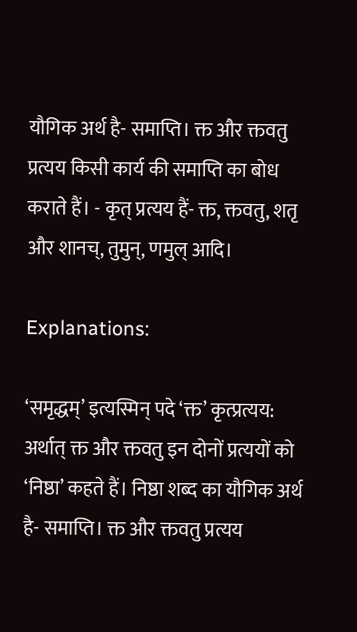यौगिक अर्थ है- समाप्ति। क्त और क्तवतु प्रत्यय किसी कार्य की समाप्ति का बोध कराते हैं। - कृत् प्रत्यय हैं- क्त, क्तवतु, शतृ और शानच्, तुमुन्, णमुल् आदि।

Explanations:

‘समृद्धम्’ इत्यस्मिन् पदे ‘क्त’ कृत्प्रत्यय: अर्थात् क्त और क्तवतु इन दोनों प्रत्ययों को ‘निष्ठा’ कहते हैं। निष्ठा शब्द का यौगिक अर्थ है- समाप्ति। क्त और क्तवतु प्रत्यय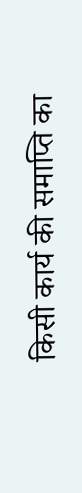किसी कार्य की समाप्ति का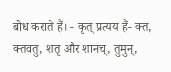बोध कराते हैं। - कृत् प्रत्यय हैं- क्त, क्तवतु, शतृ और शानच्, तुमुन्,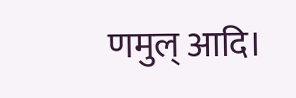णमुल् आदि।